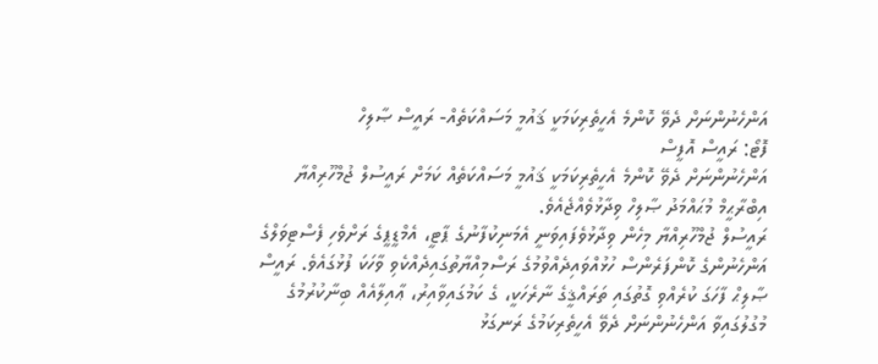އަންހެނުންނަށް ދެވޭ ކޮންމެ އެހީތެރިކަމަކީ ޤައުމީ މަސައްކަތެއް- ރައީސް ޞާލިހް
ފޮޓޯ: ރައީސް އޮފީސް
އަންހެނުންނަށް ދެވޭ ކޮންމެ އެހީތެރިކަމަކީ ޤައުމީ މަސައްކަތެއް ކަމަށް ރައީސުލް ޖުމްހޫރިއްޔާ އިބްރާޙީމް މުޙައްމަދު ޞާލިހް ވިދާޅުވެއްޖެއެވެ.
ރައީސުލް ޖުމްހޫރިއްޔާ މިހެން ވިދާޅުވެފައިވަނީ އެމަނިކުފާނުގެ ޕާޓީ، އެމްޑީޕީގެ ރަށްވެހި ފެސްޓިވަލްގެ އަންހެނުންގެ ކޮންފަރެންސް ހުޅުއްވައިދެއްވުމުގެ ރަސްމިއްޔާތުގައިދެއްކެވި ވާހަކަ ފުޅުގައެވެ. ރައީސް ޞާލިޙް ފާހަގަ ކުރެއްވި ގޮތުގައި ތަރައްޤީގެ ނާރެހަކީ، ގެ ކަމުގައިވާއިރު، ޢާއިލާއެއް ބިނާކުރުމުގެ މުގުލުގައިވާ އަންހެނުންނަށް ދެވޭ އެހީތެރިކަމުގެ ރަނގަޅު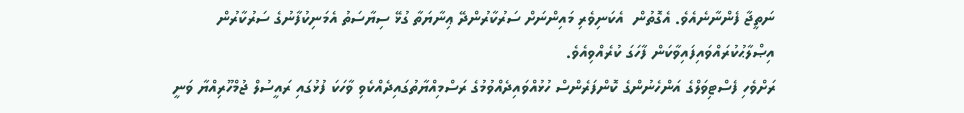ނަތީޖާ ފެންނާނެއެވެ. އެގޮތުން  އެކަނިވެރި މައިންނަށް ސަރުކާރުންދޭ ޢިނާޔަތާ ގުޅޭ ސިޔާސަތު އެމަނިކުފާނުގެ ސަރުކާރުން އިޞްލާޙުކުރައްވައިފައިވާކަން ފާހަގަ ކުރެއްވިއެވެ.
ރަށްވެހި ފެސްޓިވަލްގެ އަންހެނުންގެ ކޮންފަރެންސް ހުޅުއްވައިދެއްވުމުގެ ރަސްމިއްޔާތުގައިދެއްކެވި ވާހަކަ ފުޅުގައި ރައީސުލް ޖުމްހޫރިއްޔާ ވަނީ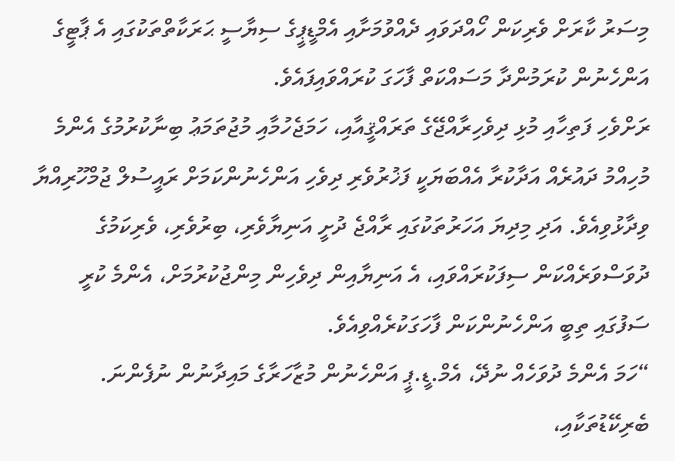މިސަރު ކާރަށް ވެރިކަން ހޯއްދަވައި ދެއްވުމަށާއި އެމްޑީޕީގެ ސިޔާސީ ޙަރަކާތްތަކުގައި އެ ޕާޓީގެ އަންހެނުން ކުރަމުންދާ މަސައްކަތް ފާހަގަ ކުރައްވައިފައެވެ.
ރަށްވެހި ފަތިހާއި މުޅި ދިވެހިރާއްޖޭގެ ތަރައްޤީއާއި، ހަމަޖެހުމާއި މުޖުތަމަޢު ބިނާކުރުމުގެ އެންމެ މުހިއްމު ދައުރެއް އަދާކުރާ އެއްބަޔަކީ ފަޚުރުވެރި ދިވެހި އަންހެނުންކަމަށް ރައީސުލް ޖުމްހޫރިއްޔާ ވިދާޅުވިއެވެ. އަދި މިދިޔަ އަހަރުތަކުގައި ރާއްޖެ ދުށީ އަނިޔާވެރި، ބިރުވެރި، ވެރިކަމުގެ ދުވަސްވަރެއްކަން ސިފަކުރައްވައި، އެ އަނިޔާއިން ދިވެހިން މިންޖުކުރުމަށް، އެންމެ ކުރީ ސަފުގައި ތިބީ އަންހެނުންކަން ފާހަގަކުރެއްވިއެވެ.
“ހަމަ އެންމެ ދުވަހެއް ނުދޭ، އެމް.ޑީ.ޕީ އަންހެނުން މުޒާހަރާގެ މައިދާނުން ނުފެންނަ. ބެރިކޭޑުތަކާއި،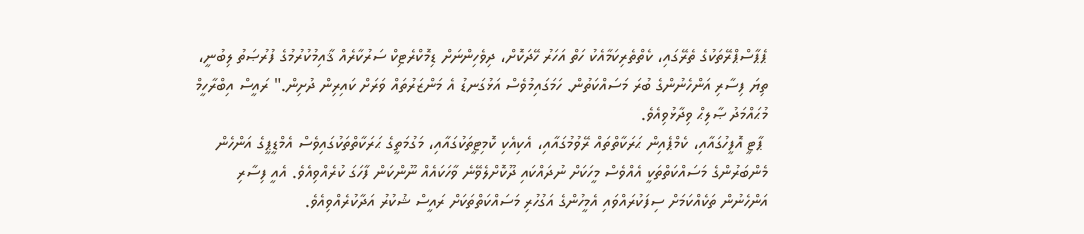ޕެޕާސްޕްރޭތަކުގެ ތެރޭގައި، ކެތްތެރިކަމާއެކު ހަތް އަހަރު ހޭދަކޮށް، ދިވެހިންނަށް ޑިމޮކްރެޓިކް ސަރުކާރެއް ޤާއިމުކުރުމުގެ ފުރުޞަތު ލިބުނީ، ތިޔަ ފިސާރި އަންހެނުންގެ ބުރަ މަސައްކަތުން. ހަމަގައިމުވެސް އަޅުގަނޑު އެ މަންޒަރުތައް ވަރަށް ކައިރިން ދުށިން." ރައީސް އިބްރާހީމް މުޙައްމަދު ޞާލިޙް ވިދާޅުވިއެވެ.
 ޕާޓީ އޮފީހުގައާއި، ކެމްޕެއިން ޙަރަކާތްތައް ރޭވުމުގައާއި، އެކިއެކި ކޮމިޓީތަކުގައާއި، މަގުމަތީގެ ޙަރަކާތްތަކުގައިވެސް އެމްޑީޕީގެ އަންހެން މެންބަރުންގެ މަސައްކަތްތަކީ އެއްވެސް މީހަކަށް ނުދައްކައި ދޫކޮށްލެވޭނެ ވާހަކައެއް ނޫންކަން ފާހަގަ ކުރެއްވިއެވެ. އެއީ ފިސާރި އަންހެނުން ތަކެއްކަމަށް ސިފަކުރައްވައި އެމީހުންގެ އަގުހުރި މަސައްކަތްތަކަށް ރައީސް ޝުކުރު އަދާކުރެއްވިއެވެ.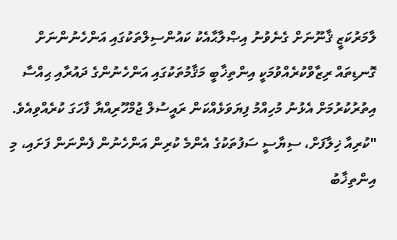ލާމަރުކަޒީ ޤާނޫނަށް ގެނެވުނު އިޞްލާޙާއެކު ކައުންސިލްތަކުގައި އަންހެނުންނަށް ގޮނޑިތައް ރިޒާވްކުރެއްވުމަކީ އިންތިޚާބީ މަޤާމުތަކުގައި އަންހެނުންގެ ދައުރާއި ޙިއްސާ އިތުރުކުރުމަށް އެޅުނު މުހިއްމު ފިޔަވަޅެއްކަން ރައީސުލް ޖުމްހޫރިއްޔާ ފާހަގަ ކުރެއްވިއެވެ.
"ކުރިއާ ޚިލާފަށް، ސިޔާސީ ސަފުތަކުގެ އެންމެ ކުރިން އަންހެނުން ފެންނަން ފަށައި، މި އިންތިޚާބު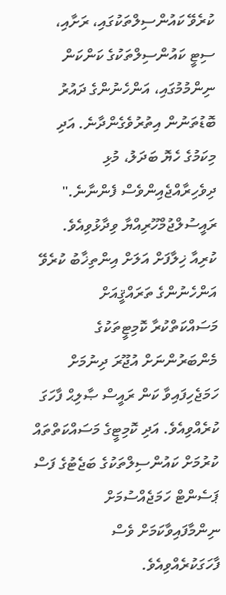ކުރެވޭ ކައުންސިލްތަކުގައި، ރަށާއި، ސިޓީ ކައުންސިލްތަކުގެ ކަންކަން ނިންމުމުގައި، އަންހެނުންގެ ދައުރު ބޮޑުތަނުން އިތުރުވެގެންދާނެ. އަދި މިކަމުގެ ހެޔޮ ބަދަލު، މުޅި ދިވެހިރާއްޖެއިންވެސް ފެންނާނެ." ރައީސުލްޖުމްހޫރިއްޔާ ވިދާޅުވިއެވެ.
ކުރިއާ ޚިލާފަށް އަލަށް އިންތިޚާބު ކުރެވޭ އަންހެނުންގެ ތަރައްޤީއަށް މަސައްކަތްކުރާ ކޮމިޓީތަކުގެ މެންބަރުންނަށް އުޖޫރަ ދިނުމަށް ހަމަޖެހިފައިވާ ކަން ރައީސް ޞާލިޙް ފާހަގަ ކުރެއްވިއެވެ. އަދި ކޮމިޓީގެ މަސައްކަތްތައް ކުރުމަށް ކައުންސިލްތަކުގެ ބަޖެޓުގެ ފަސް ޕަސެންޓް ހަމަޖެއްސުމަށް ނިންމާފައިވާކަމަށް ވެސް ފާހަގަކުރެއްވިއެވެ.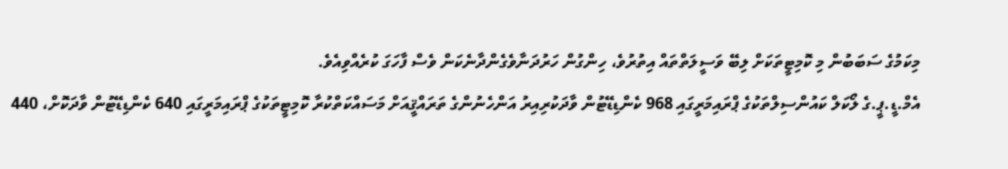މިކަމުގެ ސަބަބުން މި ކޮމިޓީތަކަށް ލިބޭ ވަސީލަތްތައް އިތުރުވެ، ހިންގުން ހަރުދަނާވެގެންދާނެކަން ވެސް ފާހަގަ ކުރެއްވިއެވެ.
އެމް.ޑީ.ޕީ.ގެ ލޯކަލް ކައުންސިލްތަކުގެ ޕްރައިމަރީގައި 968 ކެންޑިޑޭޓުން ވާދަކުރިއިރު އަންހެނުންގެ ތަރައްޤީއަށް މަސައްކަތްކުރާ ކޮމިޓީތަކުގެ ޕްރައިމަރީގައި 640 ކެންޑިޑޭޓުން ވާދަކޮށް، 440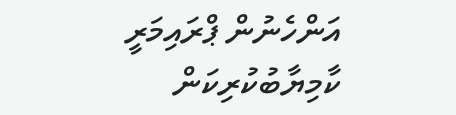އަންހެނުން ޕްރައިމަރީ ކާމިޔާބުކުރިކަން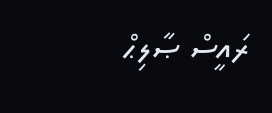ރައީސް ޞާލިޙް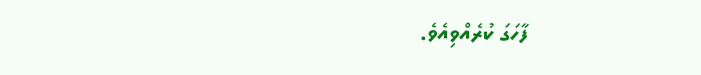ފާހަގަ ކުރެއްވިއެވެ.